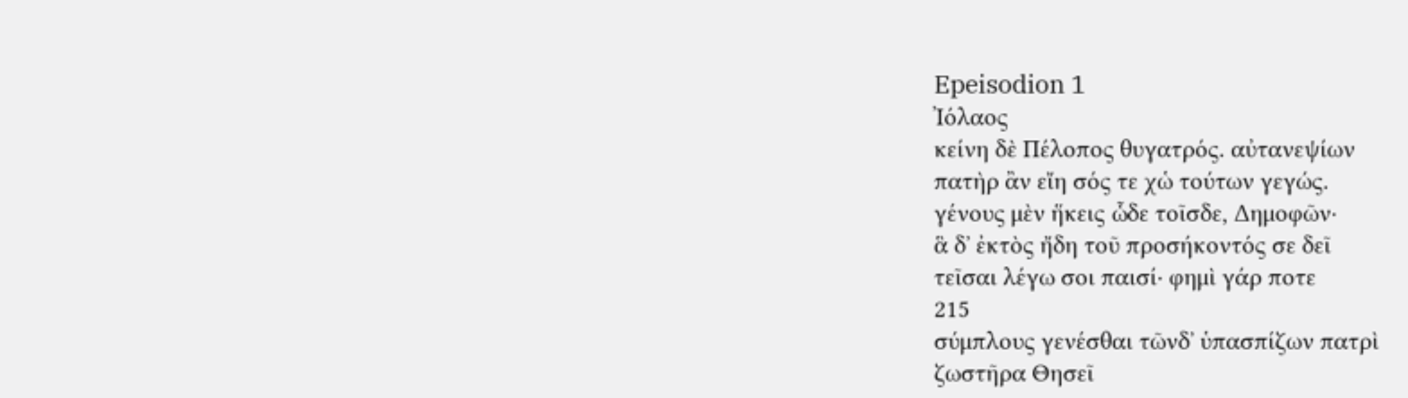Epeisodion 1
Ἰόλαος
κείνη δὲ Πέλοπος θυγατρός. αὐτανεψίων
πατὴρ ἂν εἴη σός τε χὡ τούτων γεγώς.
γένους μὲν ἥκεις ὧδε τοῖσδε, Δημοφῶν·
ἃ δʼ ἐκτὸς ἤδη τοῦ προσήκοντός σε δεῖ
τεῖσαι λέγω σοι παισί· φημὶ γάρ ποτε
215
σύμπλους γενέσθαι τῶνδʼ ὑπασπίζων πατρὶ
ζωστῆρα Θησεῖ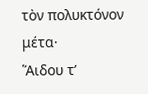τὸν πολυκτόνον μέτα·
Ἅιδου τʼ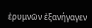ἐρυμνῶν ἐξανήγαγεν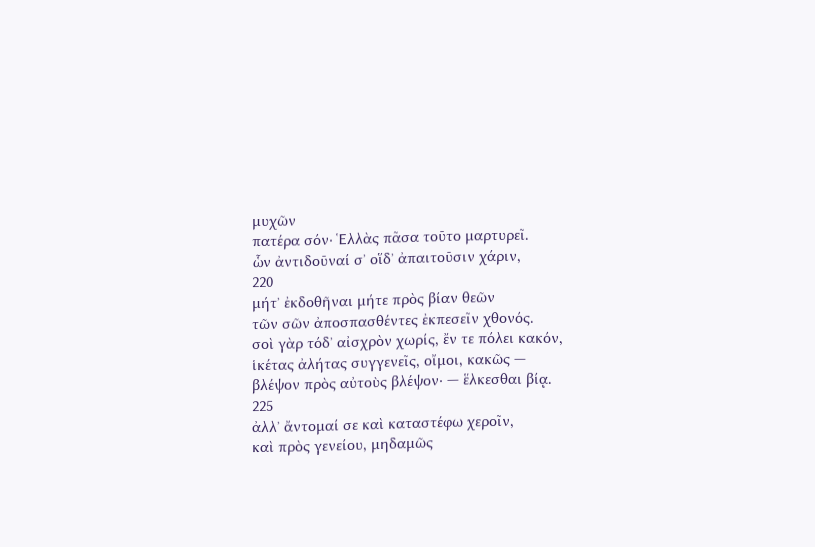μυχῶν
πατέρα σόν· Ἑλλὰς πᾶσα τοῦτο μαρτυρεῖ.
ὧν ἀντιδοῦναί σʼ οἵδʼ ἀπαιτοῦσιν χάριν,
220
μήτʼ ἐκδοθῆναι μήτε πρὸς βίαν θεῶν
τῶν σῶν ἀποσπασθέντες ἐκπεσεῖν χθονός.
σοὶ γὰρ τόδʼ αἰσχρὸν χωρίς, ἔν τε πόλει κακόν,
ἱκέτας ἀλήτας συγγενεῖς, οἴμοι, κακῶς —
βλέψον πρὸς αὐτοὺς βλέψον· — ἕλκεσθαι βίᾳ.
225
ἀλλʼ ἄντομαί σε καὶ καταστέφω χεροῖν,
καὶ πρὸς γενείου, μηδαμῶς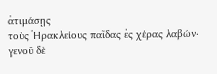ἀτιμάσῃς
τοὺς Ἡρακλείους παῖδας ἐς χέρας λαβών·
γενοῦ δὲ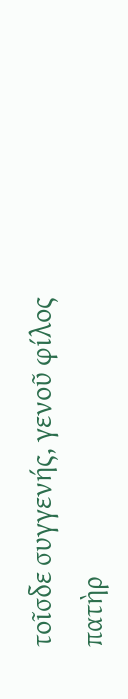τοῖσδε συγγενής, γενοῦ φίλος
πατὴρ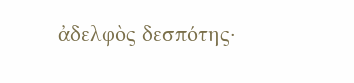ἀδελφὸς δεσπότης·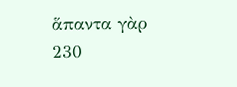ἅπαντα γὰρ
230